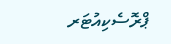ޕްރޮސެކިއުޓަރ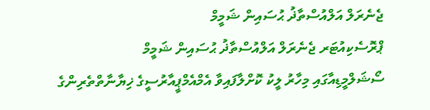ޖެނެރަލް އަލްއުސްތާޛު ޙުސައިން ޝަމީމް
ޕްރޮސެކިއުޓަރ ޖެނެރަލް އަލްއުސްތާޛު ޙުސައިން ޝަމީމް
ސޯޝަލްމީޑިއާގައި މިހާރު ލީކު ކޮށްލާފައިވާ އެމްއެމްޕީއާރުސީގެ ޚިޔާނާތްތެރިންގެ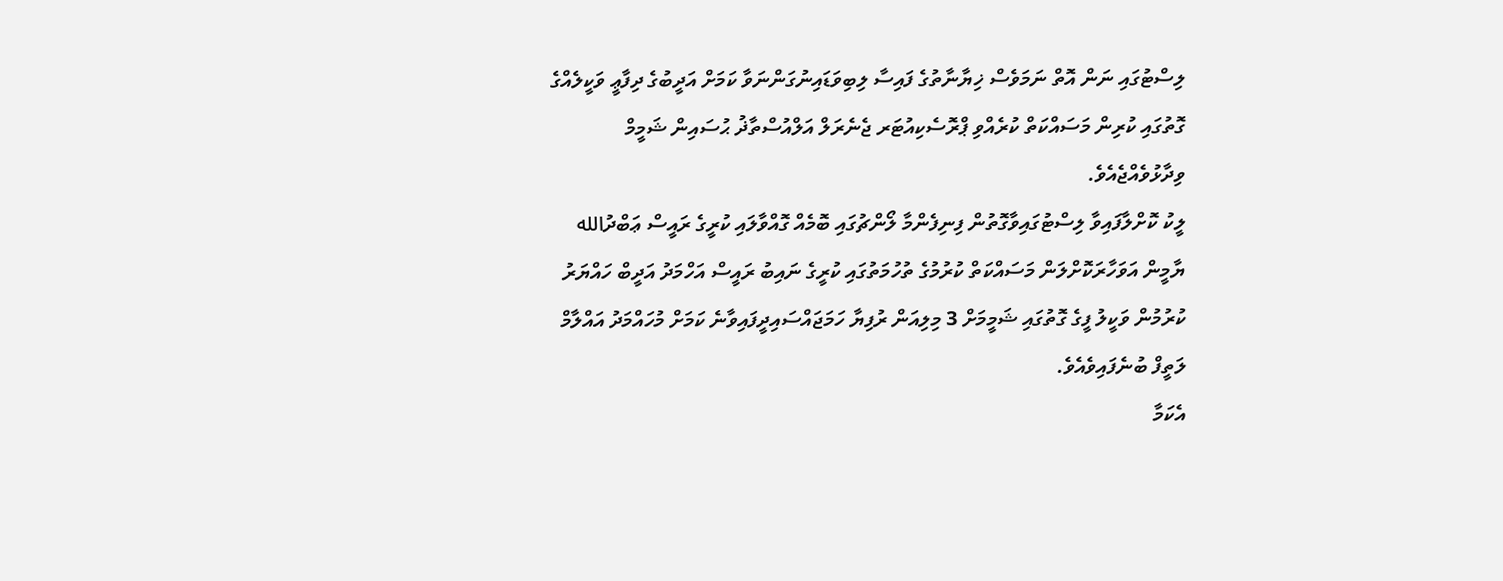ލިސްޓުގައި ނަން އޮތް ނަމަވެސް ޚިޔާނާތުގެ ފައިސާ ލިބިވަޑައިނުގަންނަވާ ކަމަށް އަދީބުގެ ދިފާޢީ ވަކީލެއްގެ ގޮތުގައި ކުރިން މަސައްކަތް ކުރެއްވި ޕްރޮސެކިއުޓަރ ޖެނެރަލް އަލްއުސްތާޛު ޙުސައިން ޝަމީމް ވިދާޅުވެއްޖެއެވެ.
ލީކު ކޮށްލާފައިވާ ލިސްޓުގައިވާގޮތުން ފިނިފެންމާ ލޯންޗުގައި ބޮމެއް ގޮއްވާލައި ކުރީގެ ރައީސް ޢަބްދުالله ޔާމީން އަވަހާރަކޮށްލަން މަސައްކަތް ކުރުމުގެ ތުހުމަތުގައި ކުރީގެ ނައިބު ރައީސް އަހްމަދު އަދީބް ހައްޔަރު ކުރުމުން ވަކީލު ފީގެ ގޮތުގައި ޝަމީމަށް 3 މިލިއަން ރުފިޔާ ހަމަޖައްސައިދީފައިވާނެ ކަމަށް މުހައްމަދު އައްލާމް ލަތީފް ބުނެފައިވެއެވެ.
އެކަމާ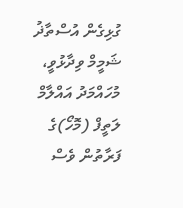ގުޅިގެން އުސްތާޛު ޝަމީމް ވިދާޅުވީ، މުހައްމަދު އައްލާމް ލަތީފް (މޮހޯ)ގެ ފަރާތުން ވެސް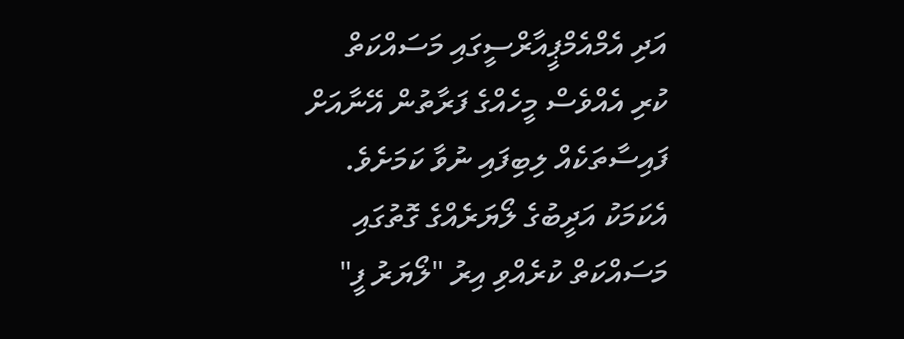އަދި އެމްއެމްޕީއާރްސީގައި މަސައްކަތް ކުރި އެއްވެސް މީހެއްގެ ފަރާތުން އޭނާއަށް ފައިސާތަކެއް ލިބިފައި ނުވާ ކަމަށެވެ. އެކަމަކު އަދީބުގެ ލޯޔަރެއްގެ ގޮތުގައި މަސައްކަތް ކުރެއްވި އިރު "ލޯޔަރު ފީ"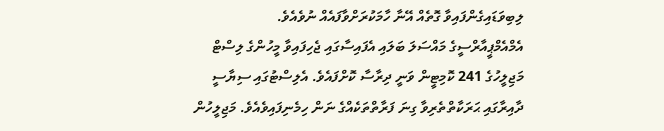ލިބިވަޑައިގެންފައިވާ ގޮތެއް އޭނާ ހާމަކުރަށްވާފައެއް ނުވެއެވެ.
އެމްއެމްޕީއާރްސީގެ މައްސަލަ ބަލައި އެފައިސާގައި ޖެހިފައިވާ މީހުންގެ ލިސްޓް މަޖިލީހުގެ 241 ކޮމިޓީން ވަނީ ދިރާސާ ކޮށްފައެވެ. އެލިސްޓުގައި ސިޔާސީ ދާއިރާގައި ޙަރަކާތްތެރިވާ ގިނަ ފަރާތްތަކެއްގެ ނަން ހިމެނިފައިވެއެވެ. މަޖިލީހުން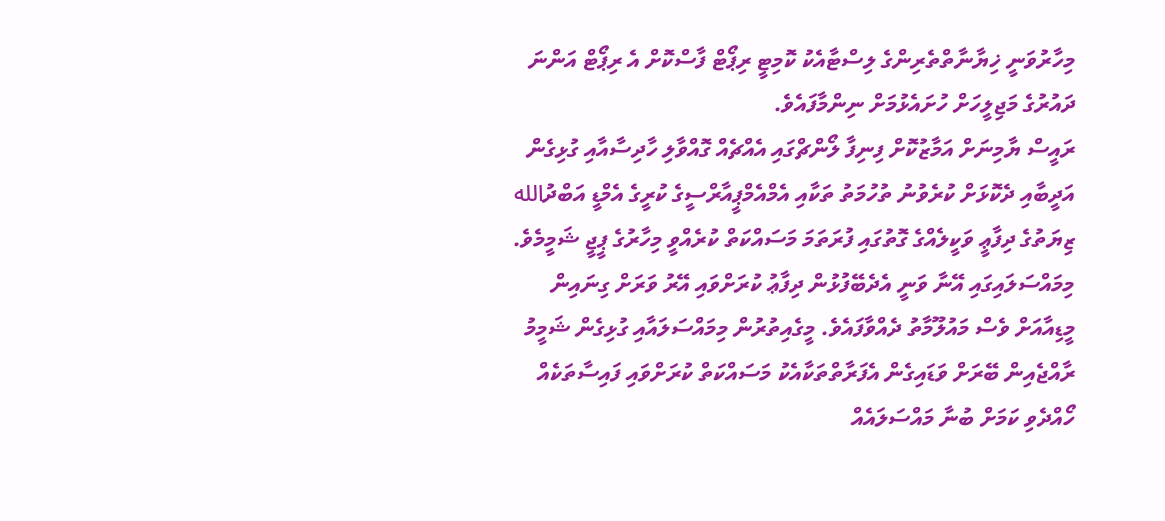މިހާރުވަނީ ޚިޔާނާތްތެރިންގެ ލިސްޓާއެކު ކޮމިޓީ ރިޕޯޓް ފާސްކޮށް އެ ރިޕޯޓް އަންނަ ދައުރުގެ މަޖިލީހަށް ހުށައެޅުމަށް ނިންމާފައެވެ.
ރައީސް ޔާމިނަށް އަމާޒުކޮށް ފިނިފާ ލޯންޗްގައި އެއްޗެއް ގޮއްވާލި ހާދިސާއާއި ގުޅިގެން އަދީބާއި ދެކޮޅަށް ކުރެވުނު ތުހުމަތު ތަކާއި އެމްއެމްޕީއާރްސީގެ ކުރީގެ އެމްޑީ އަބްދުالله ޒިޔަތުގެ ދިފާޢީ ވަކީލެއްގެ ގޮތުގައި ފުރަތަމަ މަސައްކަތް ކުރެއްވީ މިހާރުގެ ޕީޖީ ޝަމީމެވެ. މިމައްސަލައިގައި އޭނާ ވަނީ އެދެބޭފުޅުން ދިފާޢު ކުރަށްވައި އޭރު ވަރަށް ގިނައިން މީޑިއާއަށް ވެސް މައުލޫމާތު ދެއްވާފައެވެ. މީގެއިތުރުން މިމައްސަލައާއި ގުޅިގެން ޝަމީމު ރާއްޖެއިން ބޭރަށް ވަޑައިގެން އެފަރާތްތަކާއެކު މަސައްކަތް ކުރަށްވައި ފައިސާތަކެއް ހޯއްދެވި ކަމަށް ބުނާ މައްސަލައެއް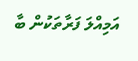އަމިއްލަ ފަރާތަކުން ބާ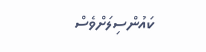ކައުންސިލަށްވެސް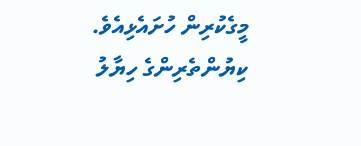މީގެކުރިން ހުށައެޅިއެވެ.
ކިޔުންތެރިންގެ ހިޔާލު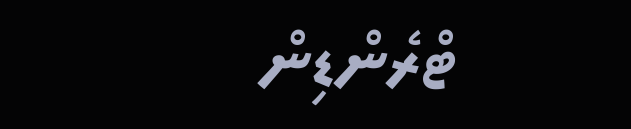ޓްރެންޑިން